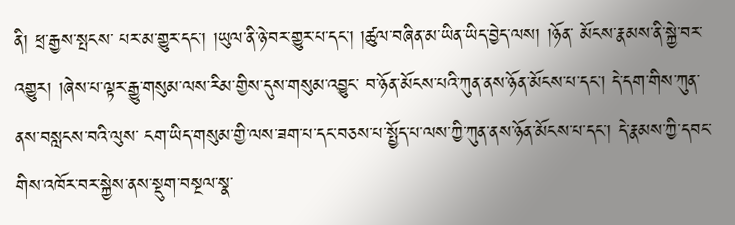ནི། ཕྲ་རྒྱས་སྤངས་ པར་མ་གྱུར་དང་། །ཡུལ་ནི་ཉེ་བར་གྱུར་པ་དང་། །ཚུལ་བཞིན་མ་ཡིན་ཡིད་བྱེད་ལས། །ཉོན་ མོངས་རྣམས་ནི་སྐྱེ་བར་འགྱུར། །ཞེས་པ་ལྟར་རྒྱུ་གསུམ་ལས་རིམ་གྱིས་དུས་གསུམ་འབྱུང་ བ་ཉོན་མོངས་པའི་ཀུན་ནས་ཉོན་མོངས་པ་དང་། དེ་དག་གིས་ཀུན་ནས་བསླངས་བའི་ལུས་ ངག་ཡིད་གསུམ་གྱི་ལས་ཟག་པ་དང་བཅས་པ་སྤྱོད་པ་ལས་ཀྱི་ཀུན་ནས་ཉོན་མོངས་པ་དང་། དེ་རྣམས་ཀྱི་དབང་གིས་འཁོར་བར་སྐྱེས་ནས་སྡུག་བསྔལ་སྣ་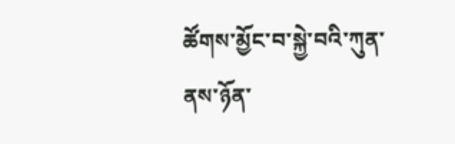ཚོགས་མྱོང་བ་སྐྱེ་བའི་ཀུན་ ནས་ཉོན་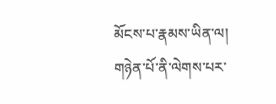མོངས་པ་རྣམས་ཡིན་ལ། གཉེན་པོ་ནི་ལེགས་པར་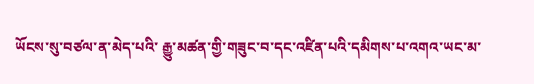ཡོངས་སུ་བཙལ་ན་མེད་པའི་ རྒྱུ་མཚན་གྱི་གཟུང་བ་དང་འཛིན་པའི་དམིགས་པ་འགའ་ཡང་མ་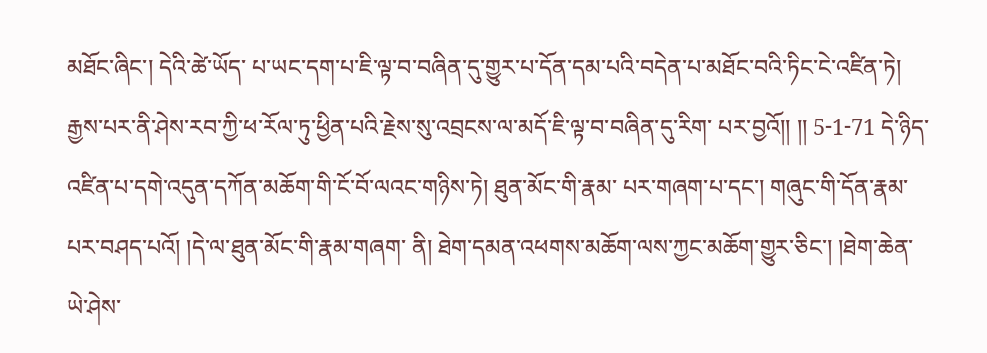མཐོང་ཞིང་། དེའི་ཚེ་ཡོད་ པ་ཡང་དག་པ་ཇི་ལྟ་བ་བཞིན་དུ་གྱུར་པ་དོན་དམ་པའི་བདེན་པ་མཐོང་བའི་ཏིང་ངེ་འཛིན་ཏེ། རྒྱས་པར་ནི་ཤེས་རབ་ཀྱི་ཕ་རོལ་ཏུ་ཕྱིན་པའི་རྗེས་སུ་འབྲངས་ལ་མདོ་ཇི་ལྟ་བ་བཞིན་དུ་རིག་ པར་བྱའོ།། །། 5-1-71 དེ་ཉིད་འཛིན་པ་དགེ་འདུན་དཀོན་མཆོག་གི་ངོ་བོ་ལའང་གཉིས་ཏེ། ཐུན་མོང་གི་རྣམ་ པར་གཞག་པ་དང་། གཞུང་གི་དོན་རྣམ་པར་བཤད་པའོ། །དེ་ལ་ཐུན་མོང་གི་རྣམ་གཞག་ ནི། ཐེག་དམན་འཕགས་མཆོག་ལས་ཀྱང་མཆོག་གྱུར་ཅིང་། །ཐེག་ཆེན་ཡེ་ཤེས་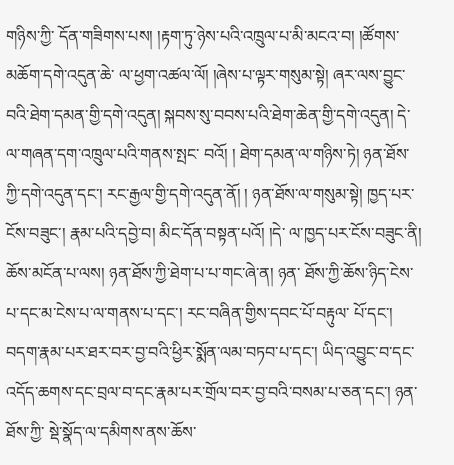གཉིས་ཀྱི་ དོན་གཟིགས་པས། །རྟག་ཏུ་ཉེས་པའི་འཁྲུལ་པ་མི་མངའ་བ། །ཚོགས་མཆོག་དགེ་འདུན་ཆེ་ ལ་ཕྱག་འཚལ་ལོ། །ཞེས་པ་ལྟར་གསུམ་སྟེ། ཞར་ལས་བྱུང་བའི་ཐེག་དམན་གྱི་དགེ་འདུན། སྐབས་སུ་བབས་པའི་ཐེག་ཆེན་གྱི་དགེ་འདུན། དེ་ལ་གཞན་དག་འཁྲུལ་པའི་གནས་སྤང་ བའོ། ། ཐེག་དམན་ལ་གཉིས་ཏེ། ཉན་ཐོས་ཀྱི་དགེ་འདུན་དང་། རང་རྒྱལ་གྱི་དགེ་འདུན་ནོ། ། ཉན་ཐོས་ལ་གསུམ་སྟེ། ཁྱད་པར་ངོས་བཟུང་། རྣམ་པའི་དབྱེ་བ། མིང་དོན་བསྟན་པའོ། །དེ་ ལ་ཁྱད་པར་ངོས་བཟུང་ནི། ཆོས་མངོན་པ་ལས། ཉན་ཐོས་ཀྱི་ཐེག་པ་པ་གང་ཞེ་ན། ཉན་ ཐོས་ཀྱི་ཆོས་ཉིད་ངེས་པ་དང་མ་ངེས་པ་ལ་གནས་པ་དང་། རང་བཞིན་གྱིས་དབང་པོ་བརྟུལ་ པོ་དང་། བདག་རྣམ་པར་ཐར་བར་བྱ་བའི་ཕྱིར་སྨོན་ལམ་བཏབ་པ་དང་། ཡིད་འབྱུང་བ་དང་ འདོད་ཆགས་དང་བྲལ་བ་དང་རྣམ་པར་གྲོལ་བར་བྱ་བའི་བསམ་པ་ཅན་དང་། ཉན་ཐོས་ཀྱི་ སྡེ་སྣོད་ལ་དམིགས་ནས་ཆོས་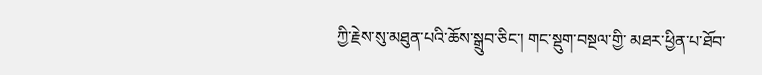ཀྱི་རྗེས་སུ་མཐུན་པའི་ཆོས་སྒྲུབ་ཅིང་། གང་སྡུག་བསྔལ་གྱི་ མཐར་ཕྱིན་པ་ཐོབ་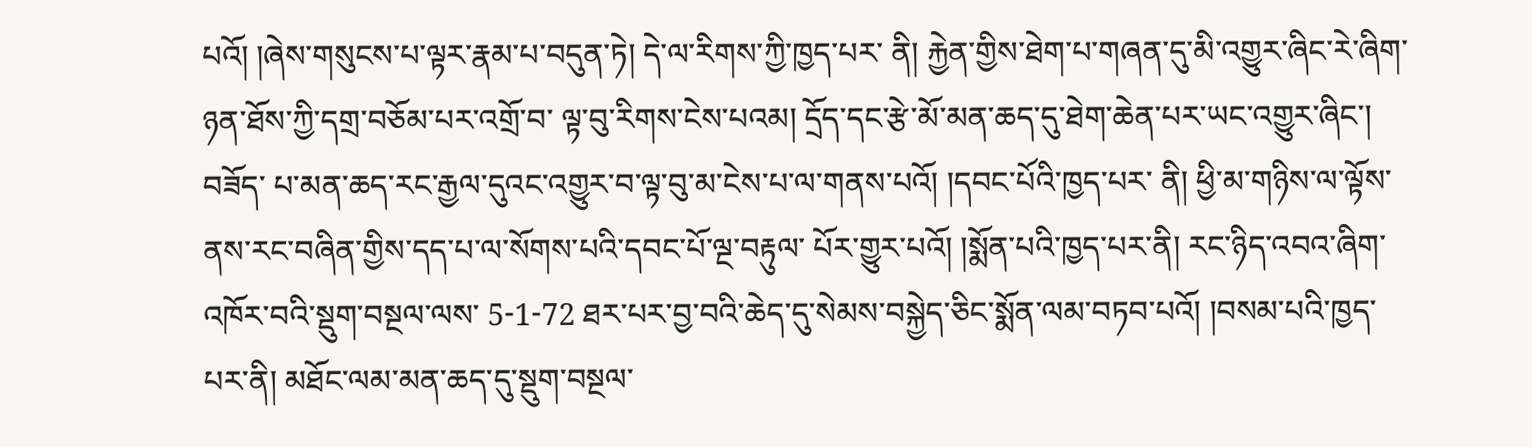པའོ། །ཞེས་གསུངས་པ་ལྟར་རྣམ་པ་བདུན་ཏེ། དེ་ལ་རིགས་ཀྱི་ཁྱད་པར་ ནི། རྐྱེན་གྱིས་ཐེག་པ་གཞན་དུ་མི་འགྱུར་ཞིང་རེ་ཞིག་ཉན་ཐོས་ཀྱི་དགྲ་བཅོམ་པར་འགྲོ་བ་ ལྟ་བུ་རིགས་ངེས་པའམ། དྲོད་དང་རྩེ་མོ་མན་ཆད་དུ་ཐེག་ཆེན་པར་ཡང་འགྱུར་ཞིང་། བཟོད་ པ་མན་ཆད་རང་རྒྱལ་དུའང་འགྱུར་བ་ལྟ་བུ་མ་ངེས་པ་ལ་གནས་པའོ། །དབང་པོའི་ཁྱད་པར་ ནི། ཕྱི་མ་གཉིས་ལ་ལྟོས་ནས་རང་བཞིན་གྱིས་དད་པ་ལ་སོགས་པའི་དབང་པོ་ལྔ་བརྟུལ་ པོར་གྱུར་པའོ། །སྨོན་པའི་ཁྱད་པར་ནི། རང་ཉིད་འབའ་ཞིག་འཁོར་བའི་སྡུག་བསྔལ་ལས་ 5-1-72 ཐར་པར་བྱ་བའི་ཆེད་དུ་སེམས་བསྐྱེད་ཅིང་སྨོན་ལམ་བཏབ་པའོ། །བསམ་པའི་ཁྱད་པར་ནི། མཐོང་ལམ་མན་ཆད་དུ་སྡུག་བསྔལ་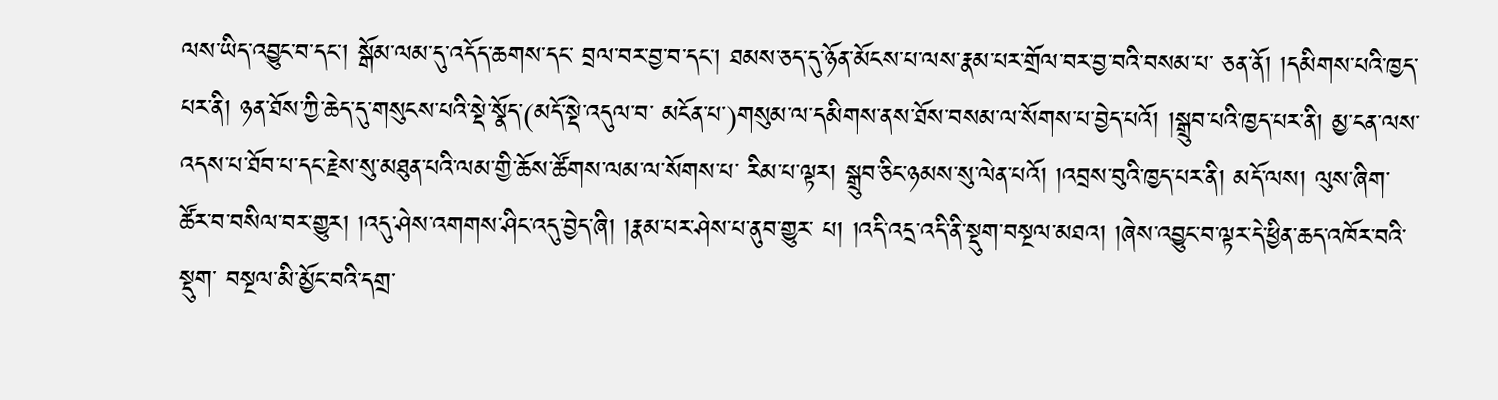ལས་ཡིད་འབྱུང་བ་དང་། སྒོམ་ལམ་དུ་འདོད་ཆགས་དང་ བྲལ་བར་བྱ་བ་དང་། ཐམས་ཅད་དུ་ཉོན་མོངས་པ་ལས་རྣམ་པར་གྲོལ་བར་བྱ་བའི་བསམ་པ་ ཅན་ནོ། །དམིགས་པའི་ཁྱད་པར་ནི། ཉན་ཐོས་ཀྱི་ཆེད་དུ་གསུངས་པའི་སྡེ་སྣོད་(མདོ་སྡེ་འདུལ་བ་ མངོན་པ་)གསུམ་ལ་དམིགས་ནས་ཐོས་བསམ་ལ་སོགས་པ་བྱེད་པའོ། །སྒྲུབ་པའི་ཁྱད་པར་ནི། མྱ་ངན་ལས་འདས་པ་ཐོབ་པ་དང་རྗེས་སུ་མཐུན་པའི་ལམ་གྱི་ཆོས་ཚོགས་ལམ་ལ་སོགས་པ་ རིམ་པ་ལྟར། སྒྲུབ་ཅིང་ཉམས་སུ་ལེན་པའོ། །འབྲས་བུའི་ཁྱད་པར་ནི། མདོ་ལས། ལུས་ཞིག་ ཚོར་བ་བསིལ་བར་གྱུར། །འདུ་ཤེས་འགགས་ཤིང་འདུ་བྱེད་ཞི། །རྣམ་པར་ཤེས་པ་ནུབ་གྱུར་ པ། །འདི་འདྲ་འདི་ནི་སྡུག་བསྔལ་མཐའ། །ཞེས་འབྱུང་བ་ལྟར་དེ་ཕྱིན་ཆད་འཁོར་བའི་སྡུག་ བསྔལ་མི་མྱོང་བའི་དགྲ་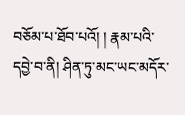བཅོམ་པ་ཐོབ་པའོ། ། རྣམ་པའི་དབྱེ་བ་ནི། ཤིན་ཏུ་མང་ཡང་མདོར་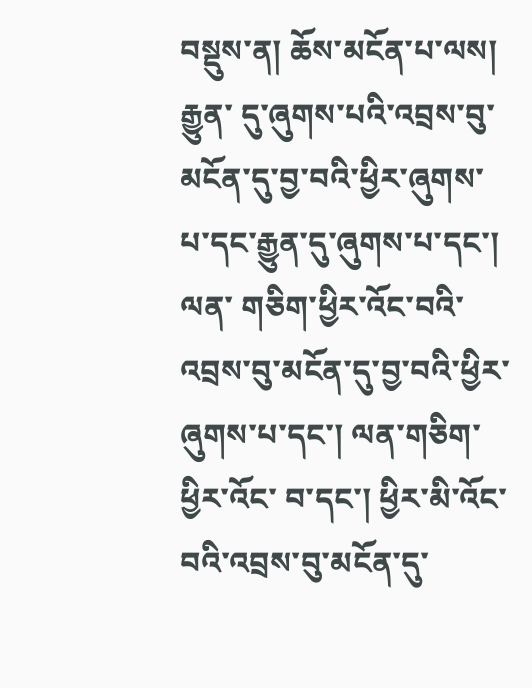བསྡུས་ན། ཆོས་མངོན་པ་ལས། རྒྱུན་ དུ་ཞུགས་པའི་འབྲས་བུ་མངོན་དུ་བྱ་བའི་ཕྱིར་ཞུགས་པ་དང་རྒྱུན་དུ་ཞུགས་པ་དང་། ལན་ གཅིག་ཕྱིར་འོང་བའི་འབྲས་བུ་མངོན་དུ་བྱ་བའི་ཕྱིར་ཞུགས་པ་དང་། ལན་གཅིག་ཕྱིར་འོང་ བ་དང་། ཕྱིར་མི་འོང་བའི་འབྲས་བུ་མངོན་དུ་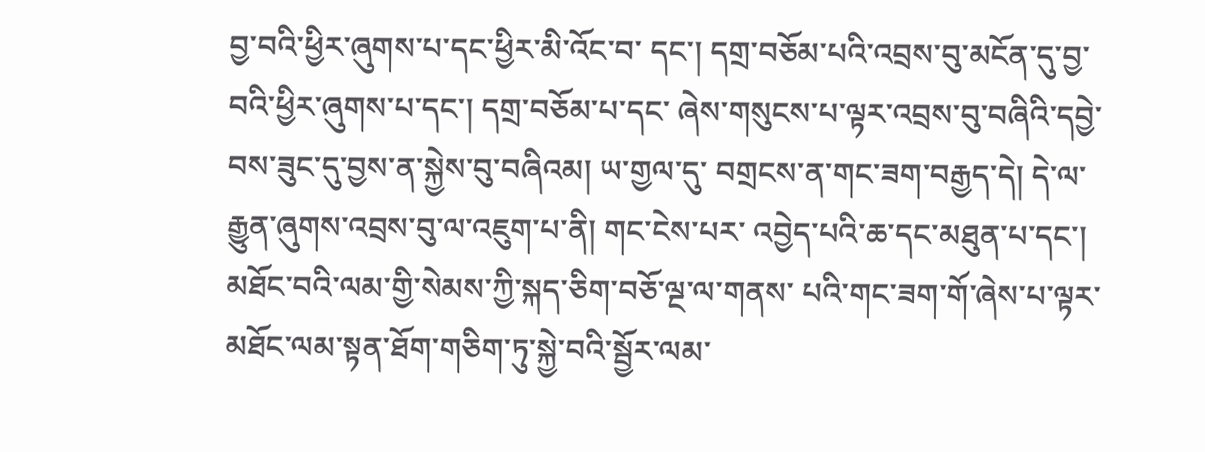བྱ་བའི་ཕྱིར་ཞུགས་པ་དང་ཕྱིར་མི་འོང་བ་ དང་། དགྲ་བཅོམ་པའི་འབྲས་བུ་མངོན་དུ་བྱ་བའི་ཕྱིར་ཞུགས་པ་དང་། དགྲ་བཅོམ་པ་དང་ ཞེས་གསུངས་པ་ལྟར་འབྲས་བུ་བཞིའི་དབྱེ་བས་ཟུང་དུ་བྱས་ན་སྐྱེས་བུ་བཞིའམ། ཡ་གྱལ་དུ་ བགྲངས་ན་གང་ཟག་བརྒྱད་དེ། དེ་ལ་རྒྱུན་ཞུགས་འབྲས་བུ་ལ་འཇུག་པ་ནི། གང་ངེས་པར་ འབྱེད་པའི་ཆ་དང་མཐུན་པ་དང་། མཐོང་བའི་ལམ་གྱི་སེམས་ཀྱི་སྐད་ཅིག་བཅོ་ལྔ་ལ་གནས་ པའི་གང་ཟག་གོ་ཞེས་པ་ལྟར་མཐོང་ལམ་སྟན་ཐོག་གཅིག་ཏུ་སྐྱེ་བའི་སྦྱོར་ལམ་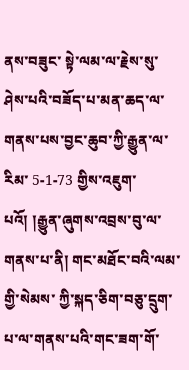ནས་བཟུང་ སྟེ་ལམ་ལ་རྗེས་སུ་ཤེས་པའི་བཟོད་པ་མན་ཆད་ལ་གནས་པས་བྱང་ཆུབ་ཀྱི་རྒྱུན་ལ་རིམ་ 5-1-73 གྱིས་འཇུག་པའོ། །རྒྱུན་ཞུགས་འབྲས་བུ་ལ་གནས་པ་ནི། གང་མཐོང་བའི་ལམ་གྱི་སེམས་ ཀྱི་སྐད་ཅིག་བཅུ་དྲུག་པ་ལ་གནས་པའི་གང་ཟག་གོ་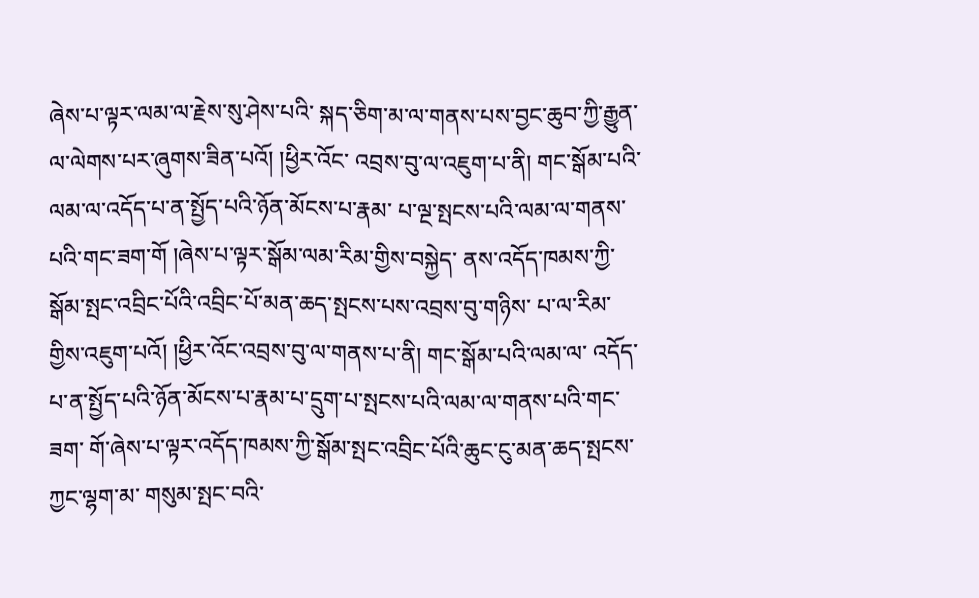ཞེས་པ་ལྟར་ལམ་ལ་རྗེས་སུ་ཤེས་པའི་ སྐད་ཅིག་མ་ལ་གནས་པས་བྱང་ཆུབ་ཀྱི་རྒྱུན་ལ་ལེགས་པར་ཞུགས་ཟིན་པའོ། །ཕྱིར་འོང་ འབྲས་བུ་ལ་འཇུག་པ་ནི། གང་སྒོམ་པའི་ལམ་ལ་འདོད་པ་ན་སྤྱོད་པའི་ཉོན་མོངས་པ་རྣམ་ པ་ལྔ་སྤངས་པའི་ལམ་ལ་གནས་པའི་གང་ཟག་གོ །ཞེས་པ་ལྟར་སྒོམ་ལམ་རིམ་གྱིས་བསྐྱེད་ ནས་འདོད་ཁམས་ཀྱི་སྒོམ་སྤང་འབྲིང་པོའི་འབྲིང་པོ་མན་ཆད་སྤངས་པས་འབྲས་བུ་གཉིས་ པ་ལ་རིམ་གྱིས་འཇུག་པའོ། །ཕྱིར་འོང་འབྲས་བུ་ལ་གནས་པ་ནི། གང་སྒོམ་པའི་ལམ་ལ་ འདོད་པ་ན་སྤྱོད་པའི་ཉོན་མོངས་པ་རྣམ་པ་དྲུག་པ་སྤངས་པའི་ལམ་ལ་གནས་པའི་གང་ཟག་ གོ་ཞེས་པ་ལྟར་འདོད་ཁམས་ཀྱི་སྒོམ་སྤང་འབྲིང་པོའི་ཆུང་ངུ་མན་ཆད་སྤངས་ཀྱང་ལྷག་མ་ གསུམ་སྤང་བའི་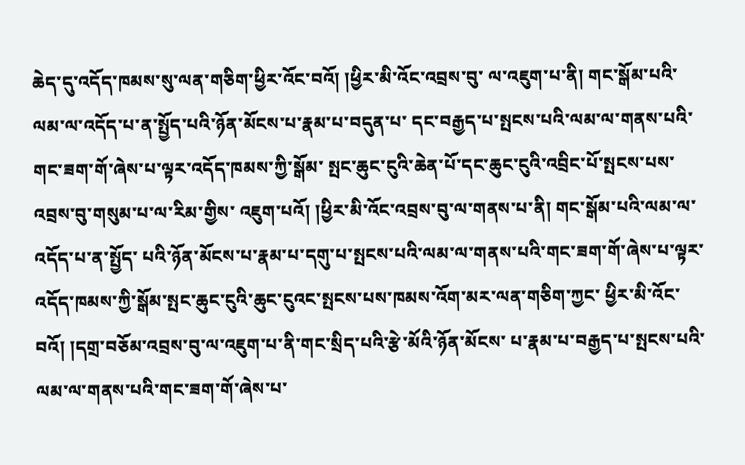ཆེད་དུ་འདོད་ཁམས་སུ་ལན་གཅིག་ཕྱིར་འོང་བའོ། །ཕྱིར་མི་འོང་འབྲས་བུ་ ལ་འཇུག་པ་ནི། གང་སྒོམ་པའི་ལམ་ལ་འདོད་པ་ན་སྤྱོད་པའི་ཉོན་མོངས་པ་རྣམ་པ་བདུན་པ་ དང་བརྒྱད་པ་སྤངས་པའི་ལམ་ལ་གནས་པའི་གང་ཟག་གོ་ཞེས་པ་ལྟར་འདོད་ཁམས་ཀྱི་སྒོམ་ སྤང་ཆུང་ངུའི་ཆེན་པོ་དང་ཆུང་ངུའི་འབྲིང་པོ་སྤངས་པས་འབྲས་བུ་གསུམ་པ་ལ་རིམ་གྱིས་ འཇུག་པའོ། །ཕྱིར་མི་འོང་འབྲས་བུ་ལ་གནས་པ་ནི། གང་སྒོམ་པའི་ལམ་ལ་འདོད་པ་ན་སྤྱོད་ པའི་ཉོན་མོངས་པ་རྣམ་པ་དགུ་པ་སྤངས་པའི་ལམ་ལ་གནས་པའི་གང་ཟག་གོ་ཞེས་པ་ལྟར་ འདོད་ཁམས་ཀྱི་སྒོམ་སྤང་ཆུང་ངུའི་ཆུང་ངུའང་སྤངས་པས་ཁམས་འོག་མར་ལན་གཅིག་ཀྱང་ ཕྱིར་མི་འོང་བའོ། །དགྲ་བཅོམ་འབྲས་བུ་ལ་འཇུག་པ་ནི་གང་སྲིད་པའི་རྩེ་མོའི་ཉོན་མོངས་ པ་རྣམ་པ་བརྒྱད་པ་སྤངས་པའི་ལམ་ལ་གནས་པའི་གང་ཟག་གོ་ཞེས་པ་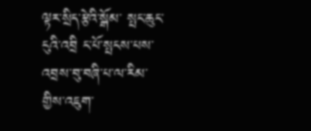ལྟར་སྲིད་རྩེའི་སྒོམ་ སྤང་ཆུང་ངུའི་འབྲི ང་པོ་སྤངས་པས་འབྲས་བུ་བཞི་པ་ལ་རིམ་གྱིས་འཇུག་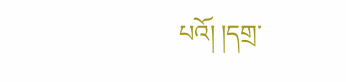པའོ། །དགྲ་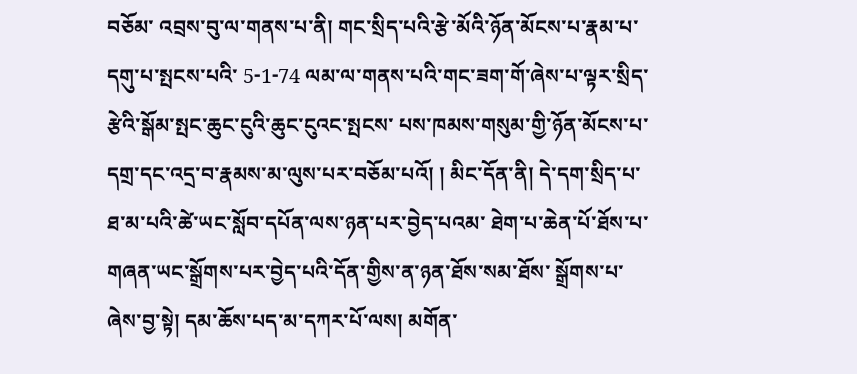བཅོམ་ འབྲས་བུ་ལ་གནས་པ་ནི། གང་སྲིད་པའི་རྩེ་མོའི་ཉོན་མོངས་པ་རྣམ་པ་དགུ་པ་སྤངས་པའི་ 5-1-74 ལམ་ལ་གནས་པའི་གང་ཟག་གོ་ཞེས་པ་ལྟར་སྲིད་རྩེའི་སྒོམ་སྤང་ཆུང་ངུའི་ཆུང་ངུའང་སྤངས་ པས་ཁམས་གསུམ་གྱི་ཉོན་མོངས་པ་དགྲ་དང་འདྲ་བ་རྣམས་མ་ལུས་པར་བཅོམ་པའོ། ། མིང་དོན་ནི། དེ་དག་སྲིད་པ་ཐ་མ་པའི་ཚེ་ཡང་སློབ་དཔོན་ལས་ཉན་པར་བྱེད་པའམ་ ཐེག་པ་ཆེན་པོ་ཐོས་པ་གཞན་ཡང་སྒྲོགས་པར་བྱེད་པའི་དོན་གྱིས་ན་ཉན་ཐོས་སམ་ཐོས་ སྒྲོགས་པ་ཞེས་བྱ་སྟེ། དམ་ཆོས་པད་མ་དཀར་པོ་ལས། མགོན་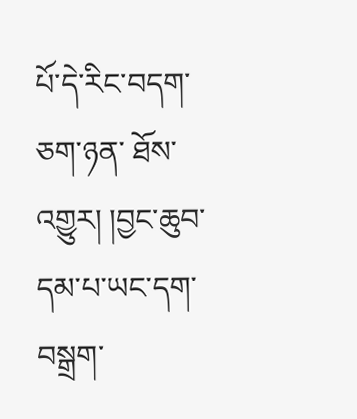པོ་དེ་རིང་བདག་ཅག་ཉན་ ཐོས་འགྱུར། །བྱང་ཆུབ་དམ་པ་ཡང་དག་བསྒྲག་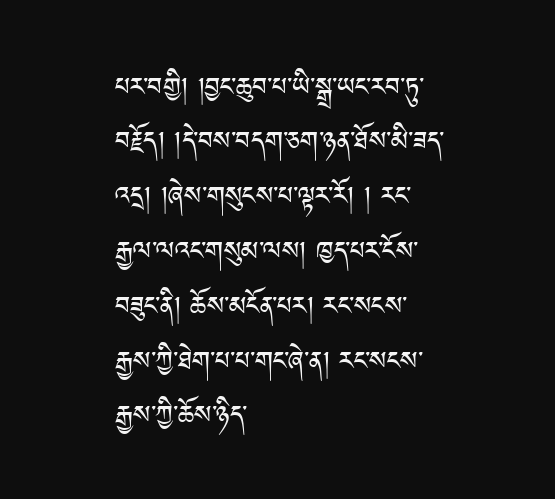པར་བགྱི། །བྱང་ཆུབ་པ་ཡི་སྒྲ་ཡང་རབ་ཏུ་ བརྗོད། །དེ་བས་བདག་ཅག་ཉན་ཐོས་མི་ཟད་འདྲ། །ཞེས་གསུངས་པ་ལྟར་རོ། ། རང་རྒྱལ་ལའང་གསུམ་ལས། ཁྱད་པར་ངོས་བཟུང་ནི། ཆོས་མངོན་པར། རང་སངས་ རྒྱས་ཀྱི་ཐེག་པ་པ་གང་ཞེ་ན། རང་སངས་རྒྱས་ཀྱི་ཆོས་ཉིད་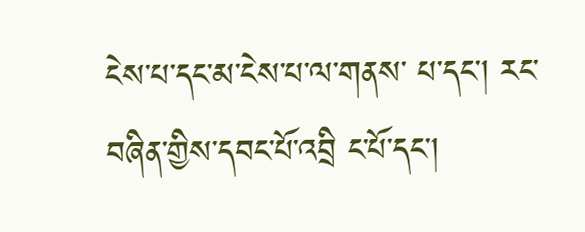ངེས་པ་དང་མ་ངེས་པ་ལ་གནས་ པ་དང་། རང་བཞིན་གྱིས་དབང་པོ་འབྲི ང་པོ་དང་།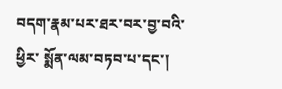བདག་རྣམ་པར་ཐར་བར་བྱ་བའི་ཕྱིར་ སྨོན་ལམ་བཏབ་པ་དང་།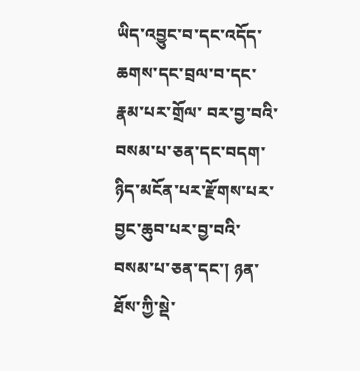ཡིད་འབྱུང་བ་དང་འདོད་ཆགས་དང་བྲལ་བ་དང་རྣམ་པར་གྲོལ་ བར་བྱ་བའི་བསམ་པ་ཅན་དང་བདག་ཉིད་མངོན་པར་རྫོགས་པར་བྱང་ཆུབ་པར་བྱ་བའི་ བསམ་པ་ཅན་དང་། ཉན་ཐོས་ཀྱི་སྡེ་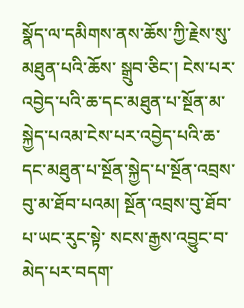སྣོད་ལ་དམིགས་ནས་ཆོས་ཀྱི་རྗེས་སུ་མཐུན་པའི་ཆོས་ སྒྲུབ་ཅིང་། ངེས་པར་འབྱེད་པའི་ཆ་དང་མཐུན་པ་སྔོན་མ་སྐྱེད་པའམ་ངེས་པར་འབྱེད་པའི་ཆ་ དང་མཐུན་པ་སྔོན་སྐྱེད་པ་སྔོན་འབྲས་བུ་མ་ཐོབ་པའམ། སྔོན་འབྲས་བུ་ཐོབ་པ་ཡང་རུང་སྟེ་ སངས་རྒྱས་འབྱུང་བ་མེད་པར་བདག་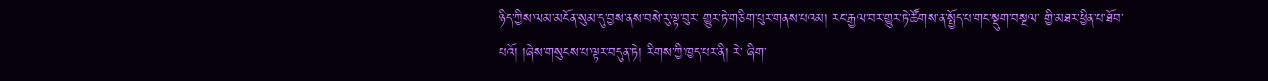ཉིད་ཀྱིས་ལམ་མངོན་སུམ་དུ་བྱས་ནས་བསེ་རུ་ལྟ་བུར་ གྱུར་ཏེ་གཅིག་པུར་གནས་པའམ། རང་རྒྱལ་བར་གྱུར་ཏེ་ཚོགས་ན་སྤྱོད་པ་གང་སྡུག་བསྔལ་ གྱི་མཐར་ཕྱིན་པ་ཐོབ་པའོ། །ཞེས་གསུངས་པ་ལྟར་བདུན་ཏེ། རིགས་ཀྱི་ཁྱད་པར་ནི། རེ་ ཞིག་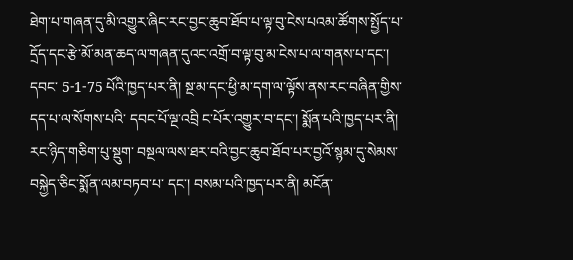ཐེག་པ་གཞན་དུ་མི་འགྱུར་ཞིང་རང་བྱང་ཆུབ་ཐོབ་པ་ལྟ་བུ་ངེས་པའམ་ཚོགས་སྤྱོད་པ་ དྲོད་དང་རྩེ་མོ་མན་ཆད་ལ་གཞན་དུའང་འགྲོ་བ་ལྟ་བུ་མ་ངེས་པ་ལ་གནས་པ་དང་། དབང་ 5-1-75 པོའི་ཁྱད་པར་ནི། སྔ་མ་དང་ཕྱི་མ་དག་ལ་ལྟོས་ནས་རང་བཞིན་གྱིས་དད་པ་ལ་སོགས་པའི་ དབང་པོ་ལྔ་འབྲི ང་པོར་འགྱུར་བ་དང་། སྨོན་པའི་ཁྱད་པར་ནི། རང་ཉིད་གཅིག་པུ་སྡུག་ བསྔལ་ལས་ཐར་བའི་བྱང་ཆུབ་ཐོབ་པར་བྱའོ་སྙམ་དུ་སེམས་བསྐྱེད་ཅིང་སྨོན་ལམ་བཏབ་པ་ དང་། བསམ་པའི་ཁྱད་པར་ནི། མངོན་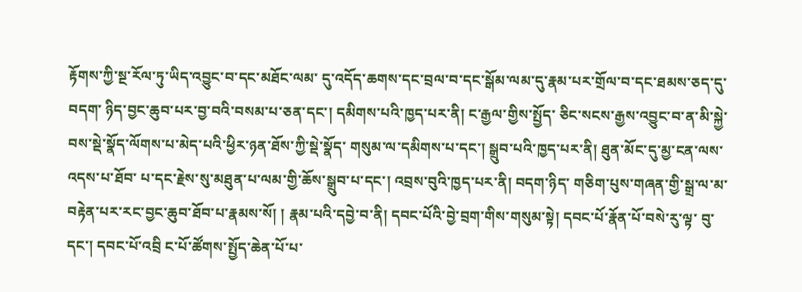རྟོགས་ཀྱི་སྔ་རོལ་ཏུ་ཡིད་འབྱུང་བ་དང་མཐོང་ལམ་ དུ་འདོད་ཆགས་དང་བྲལ་བ་དང་སྒོམ་ལམ་དུ་རྣམ་པར་གྲོལ་བ་དང་ཐམས་ཅད་དུ་བདག་ ཉིད་བྱང་ཆུབ་པར་བྱ་བའི་བསམ་པ་ཅན་དང་། དམིགས་པའི་ཁྱད་པར་ནི། ང་རྒྱལ་གྱིས་སྤྱོད་ ཅིང་སངས་རྒྱས་འབྱུང་བ་ན་མི་སྐྱེ་བས་སྡེ་སྣོད་ལོགས་པ་མེད་པའི་ཕྱིར་ཉན་ཐོས་ཀྱི་སྡེ་སྣོད་ གསུམ་ལ་དམིགས་པ་དང་། སྒྲུབ་པའི་ཁྱད་པར་ནི། ཐུན་མོང་དུ་མྱ་ངན་ལས་འདས་པ་ཐོབ་ པ་དང་རྗེས་སུ་མཐུན་པ་ལམ་གྱི་ཆོས་སྒྲུབ་པ་དང་། འབྲས་བུའི་ཁྱད་པར་ནི། བདག་ཉིད་ གཅིག་པུས་གཞན་གྱི་སྒྲ་ལ་མ་བརྟེན་པར་རང་བྱང་ཆུབ་ཐོབ་པ་རྣམས་སོ། ། རྣམ་པའི་དབྱེ་བ་ནི། དབང་པོའི་བྱེ་བྲག་གིས་གསུམ་སྟེ། དབང་པོ་རྣོན་པོ་བསེ་རུ་ལྟ་ བུ་དང་། དབང་པོ་འབྲི ང་པོ་ཚོགས་སྤྱོད་ཆེན་པོ་པ་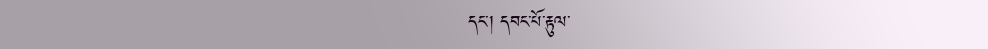དང་། དབང་པོ་རྟུལ་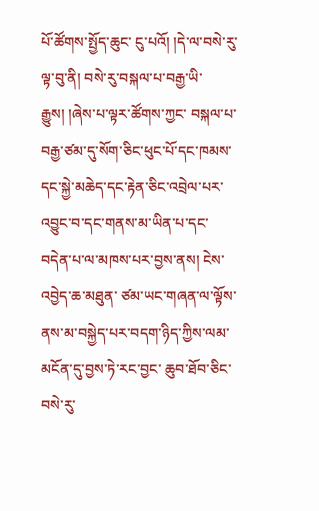པོ་ཚོགས་སྤྱོད་ཆུང་ ངུ་པའོ། །དེ་ལ་བསེ་རུ་ལྟ་བུ་ནི། བསེ་རུ་བསྐལ་པ་བརྒྱ་ཡི་རྒྱུས། །ཞེས་པ་ལྟར་ཚོགས་ཀྱང་ བསྐལ་པ་བརྒྱ་ཙམ་དུ་སོག་ཅིང་ཕུང་པོ་དང་ཁམས་དང་སྐྱེ་མཆེད་དང་རྟེན་ཅིང་འབྲེལ་པར་ འབྱུང་བ་དང་གནས་མ་ཡིན་པ་དང་བདེན་པ་ལ་མཁས་པར་བྱས་ནས། ངེས་འབྱེད་ཆ་མཐུན་ ཙམ་ཡང་གཞན་ལ་ལྟོས་ནས་མ་བསྐྱེད་པར་བདག་ཉིད་ཀྱིས་ལམ་མངོན་དུ་བྱས་ཏེ་རང་བྱང་ ཆུབ་ཐོབ་ཅིང་བསེ་རུ་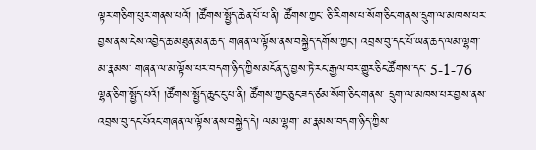ལྟར་གཅིག་པུར་གནས་པའོ། །ཚོགས་སྤྱོད་ཆེན་པོ་པ་ནི། ཚོགས་ཀྱང་ ཅི་རིགས་པ་སོག་ཅིང་གནས་དྲུག་ལ་མཁས་པར་བྱས་ནས་ངེས་འབྱེད་ཆ་མཐུན་མན་ཆད་ གཞན་ལ་ལྟོས་ནས་བསྐྱེད་དགོས་ཀྱང་། འབྲས་བུ་དང་པོ་ཡན་ཆད་ལམ་ལྷག་མ་རྣམས་ གཞན་ལ་མ་ལྟོས་པར་བདག་ཉིད་ཀྱིས་མངོན་དུ་བྱས་ཏེ་རང་རྒྱལ་བར་གྱུར་ཅིང་ཚོགས་དང་ 5-1-76 ལྷན་ཅིག་སྤྱོད་པའོ། །ཚོགས་སྤྱོད་ཆུང་ངུ་པ་ནི། ཚོགས་ཀྱང་ཅུང་ཟད་ཙམ་སོག་ཅིང་གནས་ དྲུག་ལ་མཁས་པར་བྱས་ནས་འབྲས་བུ་དང་པོའང་གཞན་ལ་ལྟོས་ནས་བསྐྱེད་དེ། ལམ་ལྷག་ མ་རྣམས་བདག་ཉིད་ཀྱིས་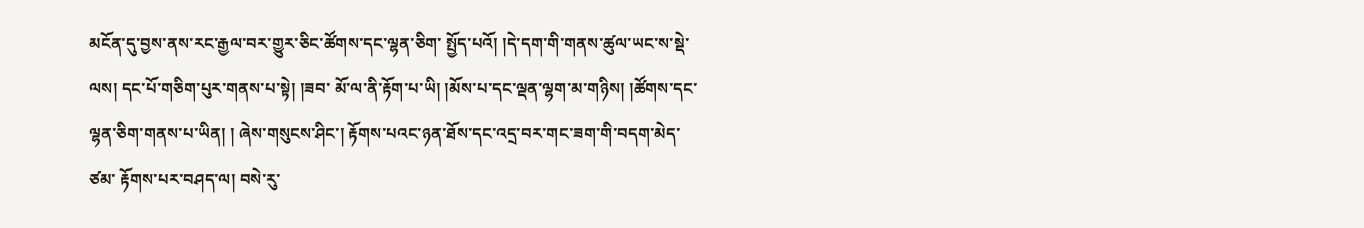མངོན་དུ་བྱས་ནས་རང་རྒྱལ་བར་གྱུར་ཅིང་ཚོགས་དང་ལྷན་ཅིག་ སྤྱོད་པའོ། །དེ་དག་གི་གནས་ཚུལ་ཡང་ས་སྡེ་ལས། དང་པོ་གཅིག་པུར་གནས་པ་སྟེ། །ཟབ་ མོ་ལ་ནི་རྟོག་པ་ཡི། །མོས་པ་དང་ལྡན་ལྷག་མ་གཉིས། །ཚོགས་དང་ལྷན་ཅིག་གནས་པ་ཡིན། ། ཞེས་གསུངས་ཤིང་། རྟོགས་པའང་ཉན་ཐོས་དང་འདྲ་བར་གང་ཟག་གི་བདག་མེད་ཙམ་ རྟོགས་པར་བཤད་ལ། བསེ་རུ་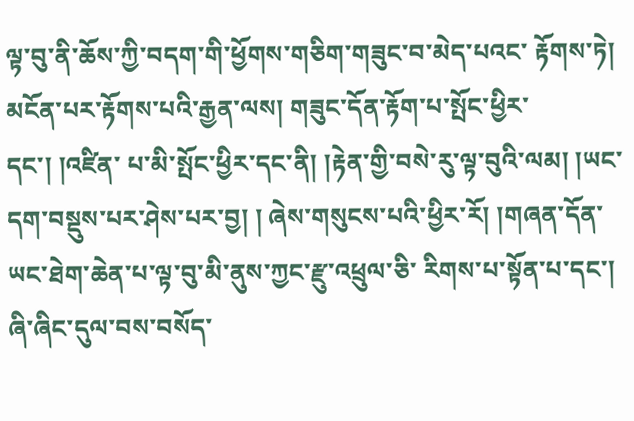ལྟ་བུ་ནི་ཆོས་ཀྱི་བདག་གི་ཕྱོགས་གཅིག་གཟུང་བ་མེད་པའང་ རྟོགས་ཏེ། མངོན་པར་རྟོགས་པའི་རྒྱན་ལས། གཟུང་དོན་རྟོག་པ་སྤོང་ཕྱིར་དང་། །འཛིན་ པ་མི་སྤོང་ཕྱིར་དང་ནི། །རྟེན་གྱི་བསེ་རུ་ལྟ་བུའི་ལམ། །ཡང་དག་བསྡུས་པར་ཤེས་པར་བྱ། ། ཞེས་གསུངས་པའི་ཕྱིར་རོ། །གཞན་དོན་ཡང་ཐེག་ཆེན་པ་ལྟ་བུ་མི་ནུས་ཀྱང་རྫུ་འཕྲུལ་ཅི་ རིགས་པ་སྟོན་པ་དང་། ཞི་ཞིང་དུལ་བས་བསོད་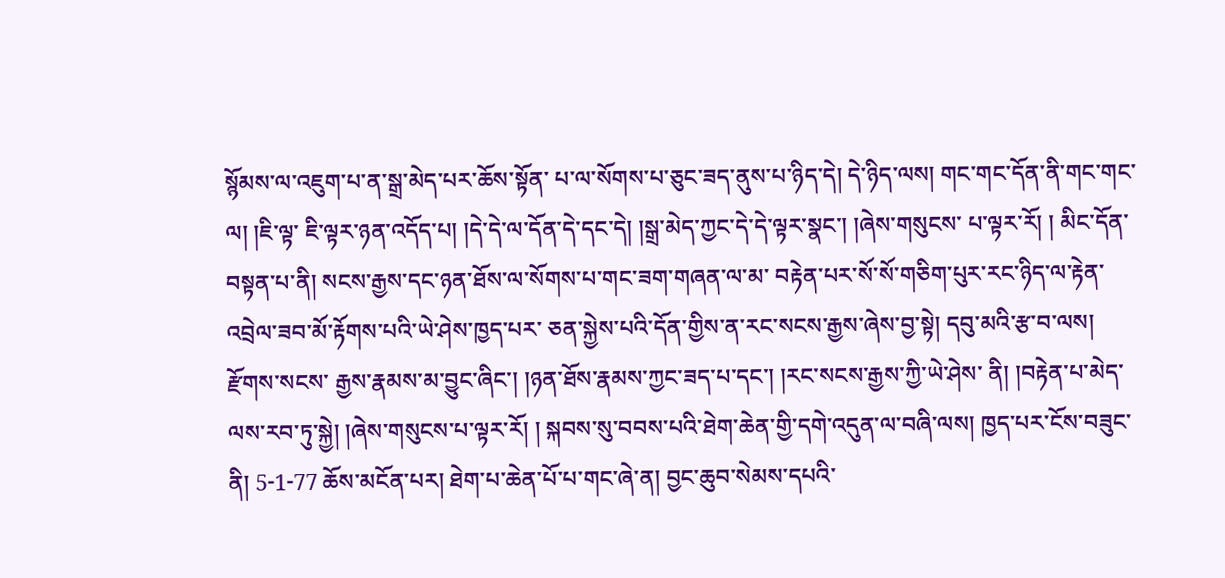སྙོམས་ལ་འཇུག་པ་ན་སྒྲ་མེད་པར་ཆོས་སྟོན་ པ་ལ་སོགས་པ་ཅུང་ཟད་ནུས་པ་ཉིད་དེ། དེ་ཉིད་ལས། གང་གང་དོན་ནི་གང་གང་ལ། །ཇི་ལྟ་ ཇི་ལྟར་ཉན་འདོད་པ། །དེ་དེ་ལ་དོན་དེ་དང་དེ། །སྒྲ་མེད་ཀྱང་དེ་དེ་ལྟར་སྣང་། །ཞེས་གསུངས་ པ་ལྟར་རོ། ། མིང་དོན་བསྟན་པ་ནི། སངས་རྒྱས་དང་ཉན་ཐོས་ལ་སོགས་པ་གང་ཟག་གཞན་ལ་མ་ བརྟེན་པར་སོ་སོ་གཅིག་པུར་རང་ཉིད་ལ་རྟེན་འབྲེལ་ཟབ་མོ་རྟོགས་པའི་ཡེ་ཤེས་ཁྱད་པར་ ཅན་སྐྱེས་པའི་དོན་གྱིས་ན་རང་སངས་རྒྱས་ཞེས་བྱ་སྟེ། དབུ་མའི་རྩ་བ་ལས། རྫོགས་སངས་ རྒྱས་རྣམས་མ་བྱུང་ཞིང་། །ཉན་ཐོས་རྣམས་ཀྱང་ཟད་པ་དང་། །རང་སངས་རྒྱས་ཀྱི་ཡེ་ཤེས་ ནི། །བརྟེན་པ་མེད་ལས་རབ་ཏུ་སྐྱེ། །ཞེས་གསུངས་པ་ལྟར་རོ། ། སྐབས་སུ་བབས་པའི་ཐེག་ཆེན་གྱི་དགེ་འདུན་ལ་བཞི་ལས། ཁྱད་པར་ངོས་བཟུང་ནི། 5-1-77 ཆོས་མངོན་པར། ཐེག་པ་ཆེན་པོ་པ་གང་ཞེ་ན། བྱང་ཆུབ་སེམས་དཔའི་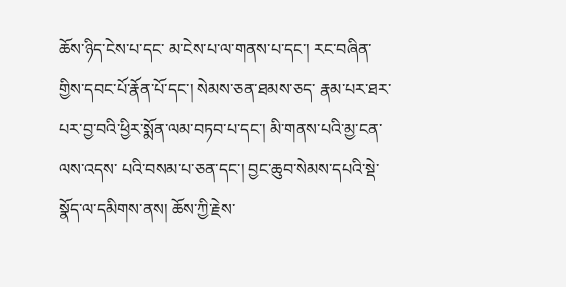ཆོས་ཉིད་ངེས་པ་དང་ མ་ངེས་པ་ལ་གནས་པ་དང་། རང་བཞིན་གྱིས་དབང་པོ་རྣོན་པོ་དང་། སེམས་ཅན་ཐམས་ཅད་ རྣམ་པར་ཐར་པར་བྱ་བའི་ཕྱིར་སྨོན་ལམ་བཏབ་པ་དང་། མི་གནས་པའི་མྱ་ངན་ལས་འདས་ པའི་བསམ་པ་ཅན་དང་། བྱང་ཆུབ་སེམས་དཔའི་སྡེ་སྣོད་ལ་དམིགས་ནས། ཆོས་ཀྱི་རྗེས་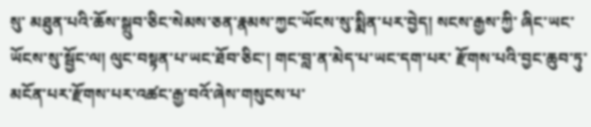སུ་ མཐུན་པའི་ཆོས་སྒྲུབ་ཅིང་སེམས་ཅན་རྣམས་ཀྱང་ཡོངས་སུ་སྨིན་པར་བྱེད། སངས་རྒྱས་ཀྱི་ ཞིང་ཡང་ཡོངས་སུ་སྦྱོང་ལ། ལུང་བསྟན་པ་ཡང་ཐོབ་ཅིང་། གང་བླ་ན་མེད་པ་ཡང་དག་པར་ རྫོགས་པའི་བྱང་ཆུབ་ཏུ་མངོན་པར་རྫོགས་པར་འཚང་རྒྱ་བའོ་ཞེས་གསུངས་པ་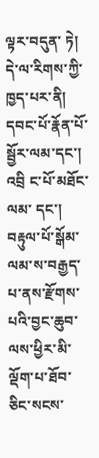ལྟར་བདུན་ ཏེ། དེ་ལ་རིགས་ཀྱི་ཁྱད་པར་ནི། དབང་པོ་རྣོན་པོ་སྦྱོར་ལམ་དང་། འབྲི ང་པོ་མཐོང་ལམ་ དང་། བརྟུལ་པོ་སྒོམ་ལམ་ས་བརྒྱད་པ་ནས་རྫོགས་པའི་བྱང་ཆུབ་ལས་ཕྱིར་མི་ལྡོག་པ་ཐོབ་ ཅིང་སངས་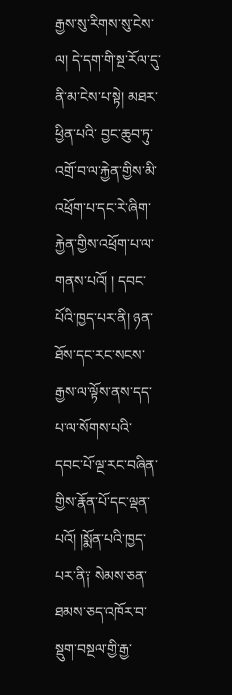རྒྱས་སུ་རིགས་སུ་ངེས་ལ། དེ་དག་གི་སྔ་རོལ་དུ་ནི་མ་ངེས་པ་སྟེ། མཐར་ཕྱིན་པའི་ བྱང་ཆུབ་ཏུ་འགྲོ་བ་ལ་རྐྱེན་གྱིས་མི་འཕྲོག་པ་དང་རེ་ཞིག་རྐྱེན་གྱིས་འཕྲོག་པ་ལ་གནས་པའོ། ། དབང་པོའི་ཁྱད་པར་ནི། ཉན་ཐོས་དང་རང་སངས་རྒྱས་ལ་ལྟོས་ནས་དད་པ་ལ་སོགས་པའི་ དབང་པོ་ལྔ་རང་བཞིན་གྱིས་རྣོན་པོ་དང་ལྡན་པའོ། །སྨོན་པའི་ཁྱད་པར་ནི༑ སེམས་ཅན་ ཐམས་ཅད་འཁོར་བ་སྡུག་བསྔལ་གྱི་རྒྱ་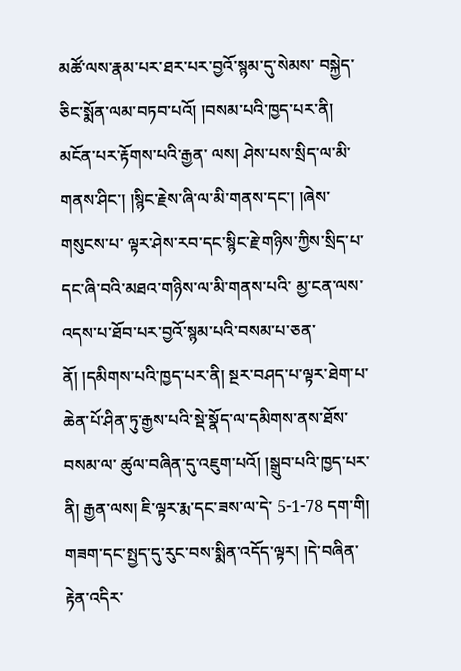མཚོ་ལས་རྣམ་པར་ཐར་པར་བྱའོ་སྙམ་དུ་སེམས་ བསྐྱེད་ཅིང་སྨོན་ལམ་བཏབ་པའོ། །བསམ་པའི་ཁྱད་པར་ནི། མངོན་པར་རྟོགས་པའི་རྒྱན་ ལས། ཤེས་པས་སྲིད་ལ་མི་གནས་ཤིང་། །སྙིང་རྗེས་ཞི་ལ་མི་གནས་དང་། །ཞེས་གསུངས་པ་ ལྟར་ཤེས་རབ་དང་སྙིང་རྗེ་གཉིས་ཀྱིས་སྲིད་པ་དང་ཞི་བའི་མཐའ་གཉིས་ལ་མི་གནས་པའི་ མྱ་ངན་ལས་འདས་པ་ཐོབ་པར་བྱའོ་སྙམ་པའི་བསམ་པ་ཅན་ནོ། །དམིགས་པའི་ཁྱད་པར་ནི། སྔར་བཤད་པ་ལྟར་ཐེག་པ་ཆེན་པོ་ཤིན་ཏུ་རྒྱས་པའི་སྡེ་སྣོད་ལ་དམིགས་ནས་ཐོས་བསམ་ལ་ ཚུལ་བཞིན་དུ་འཇུག་པའོ། །སྒྲུབ་པའི་ཁྱད་པར་ནི། རྒྱན་ལས། ཇི་ལྟར་རྨ་དང་ཟས་ལ་དེ་ 5-1-78 དག་གི། གཟག་དང་སྤྱད་དུ་རུང་བས་སྨིན་འདོད་ལྟར། །དེ་བཞིན་རྟེན་འདིར་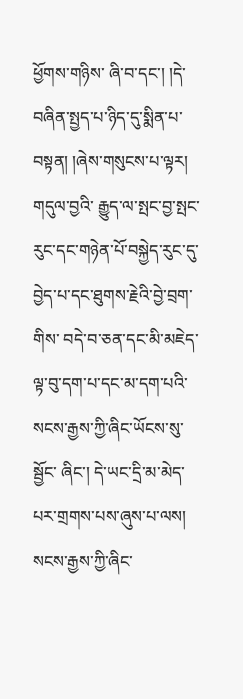ཕྱོགས་གཉིས་ ཞི་བ་དང་། །དེ་བཞིན་སྤྱད་པ་ཉིད་དུ་སྨིན་པ་བསྟན། །ཞེས་གསུངས་པ་ལྟར། གདུལ་བྱའི་ རྒྱུད་ལ་སྤང་བྱ་སྤང་རུང་དང་གཉེན་པོ་བསྐྱེད་རུང་དུ་བྱེད་པ་དང་ཐུགས་རྗེའི་བྱེ་བྲག་གིས་ བདེ་བ་ཅན་དང་མི་མཇེད་ལྟ་བུ་དག་པ་དང་མ་དག་པའི་སངས་རྒྱས་ཀྱི་ཞིང་ཡོངས་སུ་སྦྱོང་ ཞིང་། དེ་ཡང་དྲི་མ་མེད་པར་གྲགས་པས་ཞུས་པ་ལས། སངས་རྒྱས་ཀྱི་ཞིང་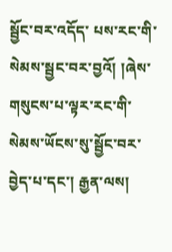སྦྱོང་བར་འདོད་ པས་རང་གི་སེམས་སྦྱང་བར་བྱའོ། །ཞེས་གསུངས་པ་ལྟར་རང་གི་སེམས་ཡོངས་སུ་སྦྱོང་བར་ བྱེད་པ་དང་། རྒྱན་ལས།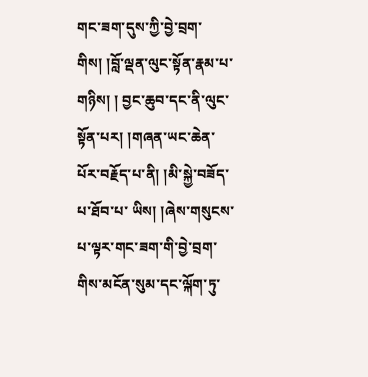གང་ཟག་དུས་ཀྱི་བྱེ་བྲག་གིས། །བློ་ལྡན་ལུང་སྟོན་རྣམ་པ་གཉིས། ། བྱང་ཆུབ་དང་ནི་ལུང་སྟོན་པར། །གཞན་ཡང་ཆེན་པོར་བརྗོད་པ་ནི། །མི་སྐྱེ་བཟོད་པ་ཐོབ་པ་ ཡིས། །ཞེས་གསུངས་པ་ལྟར་གང་ཟག་གི་བྱེ་བྲག་གིས་མངོན་སུམ་དང་ལྐོག་ཏུ་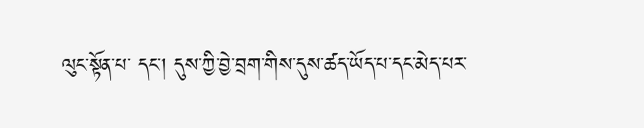ལུང་སྟོན་པ་ དང་། དུས་ཀྱི་བྱེ་བྲག་གིས་དུས་ཚད་ཡོད་པ་དང་མེད་པར་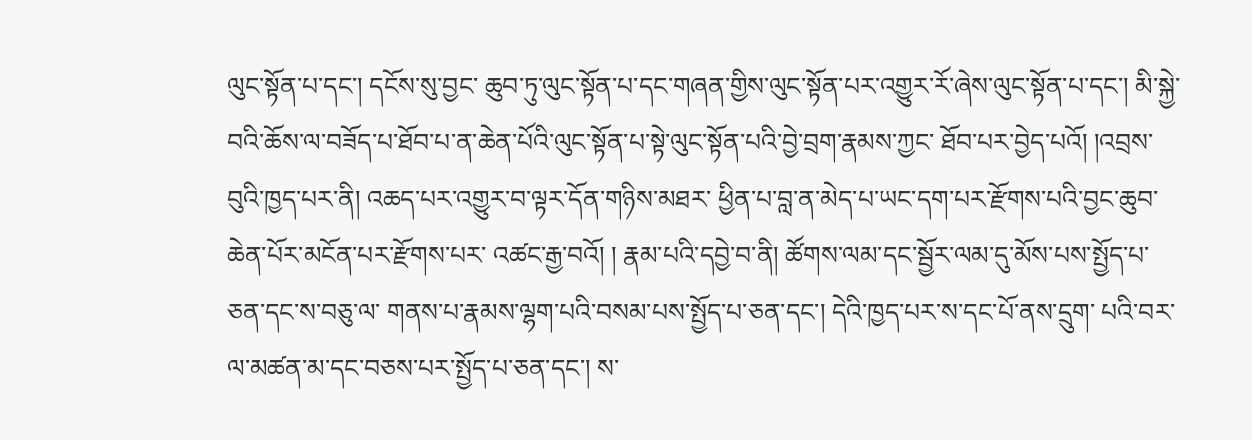ལུང་སྟོན་པ་དང་། དངོས་སུ་བྱང་ ཆུབ་ཏུ་ལུང་སྟོན་པ་དང་གཞན་གྱིས་ལུང་སྟོན་པར་འགྱུར་རོ་ཞེས་ལུང་སྟོན་པ་དང་། མི་སྐྱེ་ བའི་ཆོས་ལ་བཟོད་པ་ཐོབ་པ་ན་ཆེན་པོའི་ལུང་སྟོན་པ་སྟེ་ལུང་སྟོན་པའི་བྱེ་བྲག་རྣམས་ཀྱང་ ཐོབ་པར་བྱེད་པའོ། །འབྲས་བུའི་ཁྱད་པར་ནི། འཆད་པར་འགྱུར་བ་ལྟར་དོན་གཉིས་མཐར་ ཕྱིན་པ་བླ་ན་མེད་པ་ཡང་དག་པར་རྫོགས་པའི་བྱང་ཆུབ་ཆེན་པོར་མངོན་པར་རྫོགས་པར་ འཚང་རྒྱ་བའོ། ། རྣམ་པའི་དབྱེ་བ་ནི། ཚོགས་ལམ་དང་སྦྱོར་ལམ་དུ་མོས་པས་སྤྱོད་པ་ཅན་དང་ས་བཅུ་ལ་ གནས་པ་རྣམས་ལྷག་པའི་བསམ་པས་སྤྱོད་པ་ཅན་དང་། དེའི་ཁྱད་པར་ས་དང་པོ་ནས་དྲུག་ པའི་བར་ལ་མཚན་མ་དང་བཅས་པར་སྤྱོད་པ་ཅན་དང་། ས་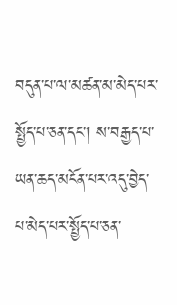བདུན་པ་ལ་མཚན་མ་མེད་པར་ སྤྱོད་པ་ཅན་དང་། ས་བརྒྱད་པ་ཡན་ཆད་མངོན་པར་འདུ་བྱེད་པ་མེད་པར་སྤྱོད་པ་ཅན་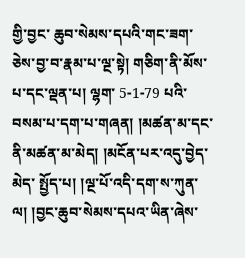གྱི་བྱང་ ཆུབ་སེམས་དཔའི་གང་ཟག་ཅེས་བྱ་བ་རྣམ་པ་ལྔ་སྟེ། གཅིག་ནི་མོས་པ་དང་ལྡན་པ། ལྷག་ 5-1-79 པའི་བསམ་པ་དག་པ་གཞན། །མཚན་མ་དང་ནི་མཚན་མ་མེད། །མངོན་པར་འདུ་བྱེད་མེད་ སྤྱོད་པ། །ལྔ་པོ་འདི་དག་ས་ཀུན་ལ། །བྱང་ཆུབ་སེམས་དཔའ་ཡིན་ཞེས་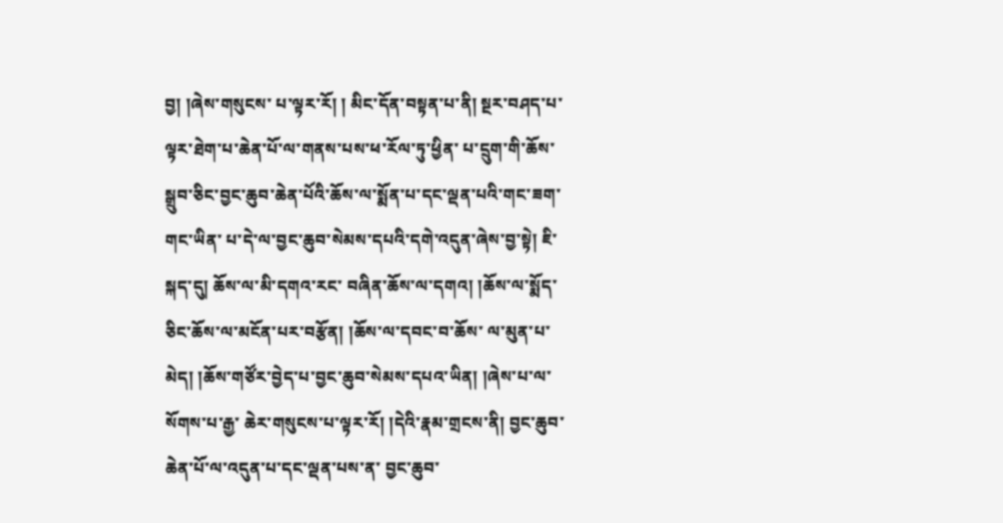བྱ། །ཞེས་གསུངས་ པ་ལྟར་རོ། ། མིང་དོན་བསྟན་པ་ནི། སྔར་བཤད་པ་ལྟར་ཐེག་པ་ཆེན་པོ་ལ་གནས་པས་ཕ་རོལ་ཏུ་ཕྱིན་ པ་དྲུག་གི་ཆོས་སྒྲུབ་ཅིང་བྱང་ཆུབ་ཆེན་པོའི་ཆོས་ལ་སྨོན་པ་དང་ལྡན་པའི་གང་ཟག་གང་ཡིན་ པ་དེ་ལ་བྱང་ཆུབ་སེམས་དཔའི་དགེ་འདུན་ཞེས་བྱ་སྟེ། ཇི་སྐད་དུ། ཆོས་ལ་མི་དགའ་རང་ བཞིན་ཆོས་ལ་དགའ། །ཆོས་ལ་སྨོད་ཅིང་ཆོས་ལ་མངོན་པར་བརྩོན། །ཆོས་ལ་དབང་བ་ཆོས་ ལ་མུན་པ་མེད། །ཆོས་གཙོར་བྱེད་པ་བྱང་ཆུབ་སེམས་དཔའ་ཡིན། །ཞེས་པ་ལ་སོགས་པ་རྒྱ་ ཆེར་གསུངས་པ་ལྟར་རོ། །དེའི་རྣམ་གྲངས་ནི། བྱང་ཆུབ་ཆེན་པོ་ལ་འདུན་པ་དང་ལྡན་པས་ན་ བྱང་ཆུབ་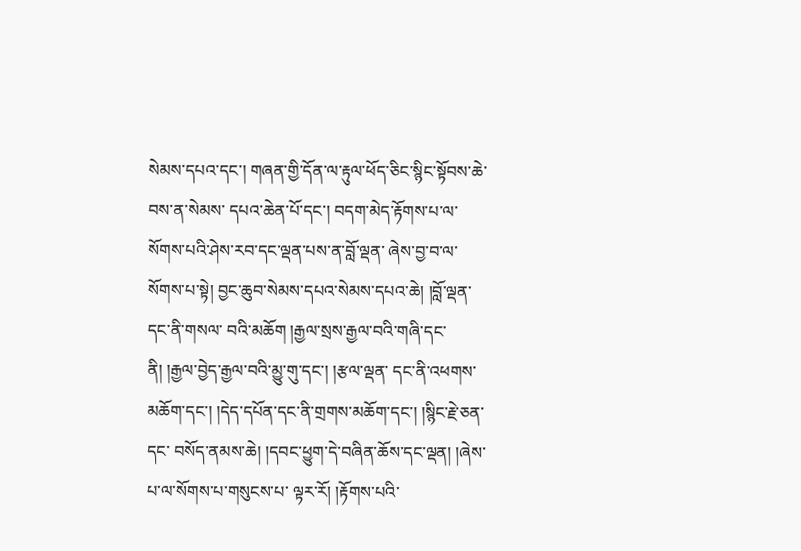སེམས་དཔའ་དང་། གཞན་གྱི་དོན་ལ་རྟུལ་ཕོད་ཅིང་སྙིང་སྟོབས་ཆེ་བས་ན་སེམས་ དཔའ་ཆེན་པོ་དང་། བདག་མེད་རྟོགས་པ་ལ་སོགས་པའི་ཤེས་རབ་དང་ལྡན་པས་ན་བློ་ལྡན་ ཞེས་བྱ་བ་ལ་སོགས་པ་སྟེ། བྱང་ཆུབ་སེམས་དཔའ་སེམས་དཔའ་ཆེ། །བློ་ལྡན་དང་ནི་གསལ་ བའི་མཆོག །རྒྱལ་སྲས་རྒྱལ་བའི་གཞི་དང་ནི། །རྒྱལ་བྱེད་རྒྱལ་བའི་མྱུ་གུ་དང་། །རྩལ་ལྡན་ དང་ནི་འཕགས་མཆོག་དང་། །དེད་དཔོན་དང་ནི་གྲགས་མཆོག་དང་། །སྙིང་རྗེ་ཅན་དང་ བསོད་ནམས་ཆེ། །དབང་ཕྱུག་དེ་བཞིན་ཆོས་དང་ལྡན། །ཞེས་པ་ལ་སོགས་པ་གསུངས་པ་ ལྟར་རོ། །རྟོགས་པའི་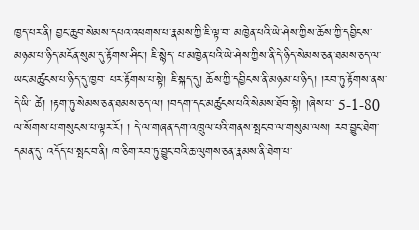ཁྱད་པར་ནི། བྱང་ཆུབ་སེམས་དཔའ་འཕགས་པ་རྣམས་ཀྱི་ཇི་ལྟ་བ་ མཁྱེན་པའི་ཡེ་ཤེས་ཀྱིས་ཆོས་ཀྱི་དབྱིངས་མཉམ་པ་ཉིད་མངོན་སུམ་དུ་རྟོགས་ཤིང་། ཇི་སྙེད་ པ་མཁྱེན་པའི་ཡེ་ཤེས་ཀྱིས་ནི་དེ་ཉིད་སེམས་ཅན་ཐམས་ཅད་ལ་ཡང་མཚུངས་པ་ཉིད་དུ་ཁྱབ་ པར་རྟོགས་པ་སྟེ། ཇི་སྐད་དུ། ཆོས་ཀྱི་དབྱིངས་ནི་མཉམ་པ་ཉིད། །རབ་ཏུ་རྟོགས་ནས་དེ་ཡི་ ཚེ། །རྟག་ཏུ་སེམས་ཅན་ཐམས་ཅད་ལ། །བདག་དང་མཚུངས་པའི་སེམས་ཐོབ་སྟེ། །ཞེས་པ་ 5-1-80 ལ་སོགས་པ་གསུངས་པ་ལྟར་རོ། ། དེ་ལ་གཞན་དག་འཁྲུལ་པའི་གནས་སྤང་བ་ལ་གསུམ་ལས། རབ་བྱུང་ཐེག་དམན་དུ་ འདོད་པ་སྤང་བ་ནི། ཁ་ཅིག་རབ་ཏུ་བྱུང་བའི་ཆ་ལུགས་ཅན་རྣམས་ནི་ཐེག་པ་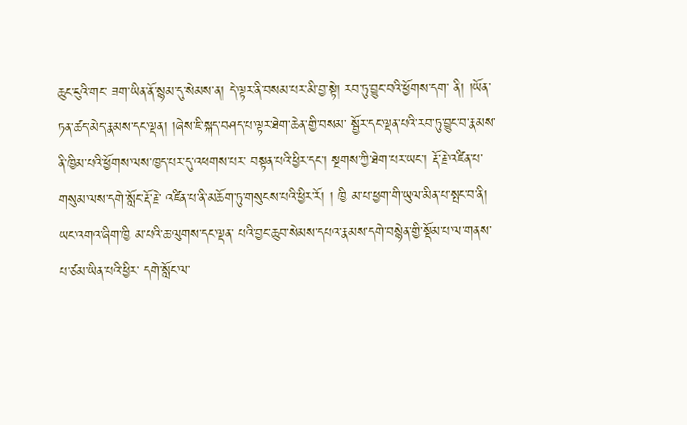ཆུང་ངུའི་གང་ ཟག་ཡིན་ནོ་སྙམ་དུ་སེམས་ན། དེ་ལྟར་ནི་བསམ་པར་མི་བྱ་སྟེ། རབ་ཏུ་བྱུང་བའི་ཕྱོགས་དག་ ནི། །ཡོན་ཏན་ཚད་མེད་རྣམས་དང་ལྡན། །ཞེས་ཇི་སྐད་བཤད་པ་ལྟར་ཐེག་ཆེན་གྱི་བསམ་ སྦྱོར་དང་ལྡན་པའི་རབ་ཏུ་བྱུང་བ་རྣམས་ནི་ཁྱིམ་པའི་ཕྱོགས་ལས་ཁྱད་པར་དུ་འཕགས་པར་ བསྟན་པའི་ཕྱིར་དང་། སྔགས་ཀྱི་ཐེག་པར་ཡང་། རྡོ་རྗེ་འཛིན་པ་གསུམ་ལས་དགེ་སློང་རྡོ་རྗེ་ འཛིན་པ་ནི་མཆོག་ཏུ་གསུངས་པའི་ཕྱིར་རོ། ། ཁྱི མ་པ་ཕྱག་གི་ཡུལ་མིན་པ་སྤང་བ་ནི། ཡང་འགའ་ཞིག་ཁྱི མ་པའི་ཆ་ལུགས་དང་ལྡན་ པའི་བྱང་ཆུབ་སེམས་དཔའ་རྣམས་དགེ་བསྙེན་གྱི་སྡོམ་པ་ལ་གནས་པ་ཙམ་ཡིན་པའི་ཕྱིར་ དགེ་སློང་ལ་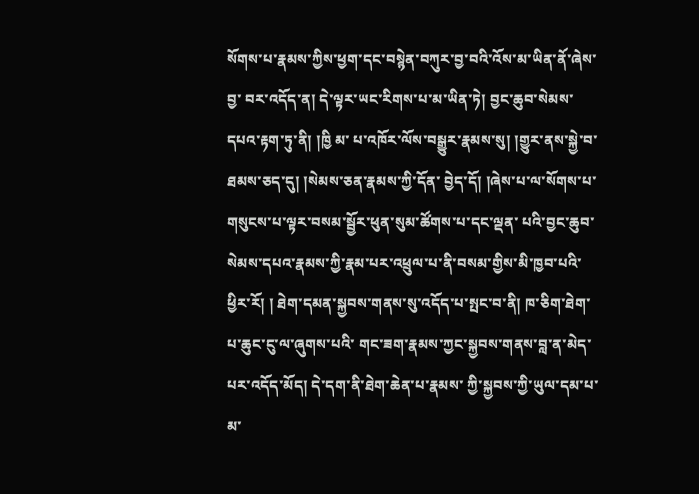སོགས་པ་རྣམས་ཀྱིས་ཕྱག་དང་བསྙེན་བཀུར་བྱ་བའི་འོས་མ་ཡིན་ནོ་ཞེས་བྱ་ བར་འདོད་ན། དེ་ལྟར་ཡང་རིགས་པ་མ་ཡིན་ཏེ། བྱང་ཆུབ་སེམས་དཔའ་རྟག་ཏུ་ནི། །ཁྱི མ་ པ་འཁོར་ལོས་བསྒྱུར་རྣམས་སུ། །གྱུར་ནས་སྐྱེ་བ་ཐམས་ཅད་དུ། །སེམས་ཅན་རྣམས་ཀྱི་དོན་ བྱེད་དོ། །ཞེས་པ་ལ་སོགས་པ་གསུངས་པ་ལྟར་བསམ་སྦྱོར་ཕུན་སུམ་ཚོགས་པ་དང་ལྡན་ པའི་བྱང་ཆུབ་སེམས་དཔའ་རྣམས་ཀྱི་རྣམ་པར་འཕྲུལ་པ་ནི་བསམ་གྱིས་མི་ཁྱབ་པའི་ཕྱིར་རོ། ། ཐེག་དམན་སྐྱབས་གནས་སུ་འདོད་པ་སྤང་བ་ནི། ཁ་ཅིག་ཐེག་པ་ཆུང་ངུ་ལ་ཞུགས་པའི་ གང་ཟག་རྣམས་ཀྱང་སྐྱབས་གནས་བླ་ན་མེད་པར་འདོད་མོད། དེ་དག་ནི་ཐེག་ཆེན་པ་རྣམས་ ཀྱི་སྐྱབས་ཀྱི་ཡུལ་དམ་པ་མ་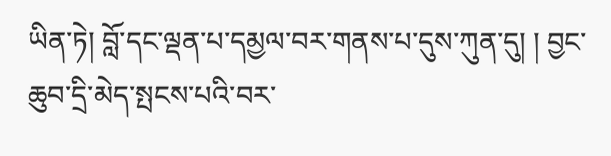ཡིན་ཏེ། བློ་དང་ལྡན་པ་དམྱལ་བར་གནས་པ་དུས་ཀུན་དུ། ། བྱང་ཆུབ་དྲི་མེད་སྤངས་པའི་བར་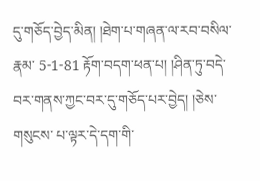དུ་གཅོད་བྱེད་མིན། །ཐེག་པ་གཞན་ལ་རབ་བསིལ་རྣམ་ 5-1-81 རྟོག་བདག་ཕན་པ། །ཤིན་ཏུ་བདེ་བར་གནས་ཀྱང་བར་དུ་གཅོད་པར་བྱེད། །ཅེས་གསུངས་ པ་ལྟར་དེ་དག་གི་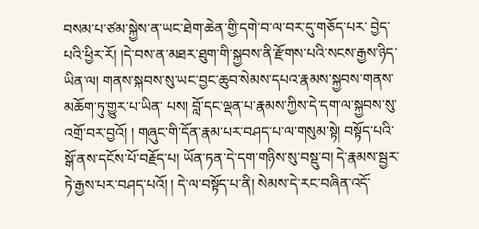བསམ་པ་ཙམ་སྐྱེས་ན་ཡང་ཐེག་ཆེན་གྱི་དགེ་བ་ལ་བར་དུ་གཅོད་པར་ བྱེད་པའི་ཕྱིར་རོ། །དེ་བས་ན་མཐར་ཐུག་གི་སྐྱབས་ནི་རྫོགས་པའི་སངས་རྒྱས་ཉིད་ཡིན་ལ། གནས་སྐབས་སུ་ཡང་བྱང་ཆུབ་སེམས་དཔའ་རྣམས་སྐྱབས་གནས་མཆོག་ཏུ་གྱུར་པ་ཡིན་ པས། བློ་དང་ལྡན་པ་རྣམས་ཀྱིས་དེ་དག་ལ་སྐྱབས་སུ་འགྲོ་བར་བྱའོ། ། གཞུང་གི་དོན་རྣམ་པར་བཤད་པ་ལ་གསུམ་སྟེ། བསྟོད་པའི་སྒོ་ནས་དངོས་པོ་བརྗོད་པ། ཡོན་ཏན་དེ་དག་གཉིས་སུ་བསྡུ་བ། དེ་རྣམས་སྦྱར་ཏེ་རྒྱས་པར་བཤད་པའོ། ། དེ་ལ་བསྟོད་པ་ནི། སེམས་དེ་རང་བཞིན་འདོ་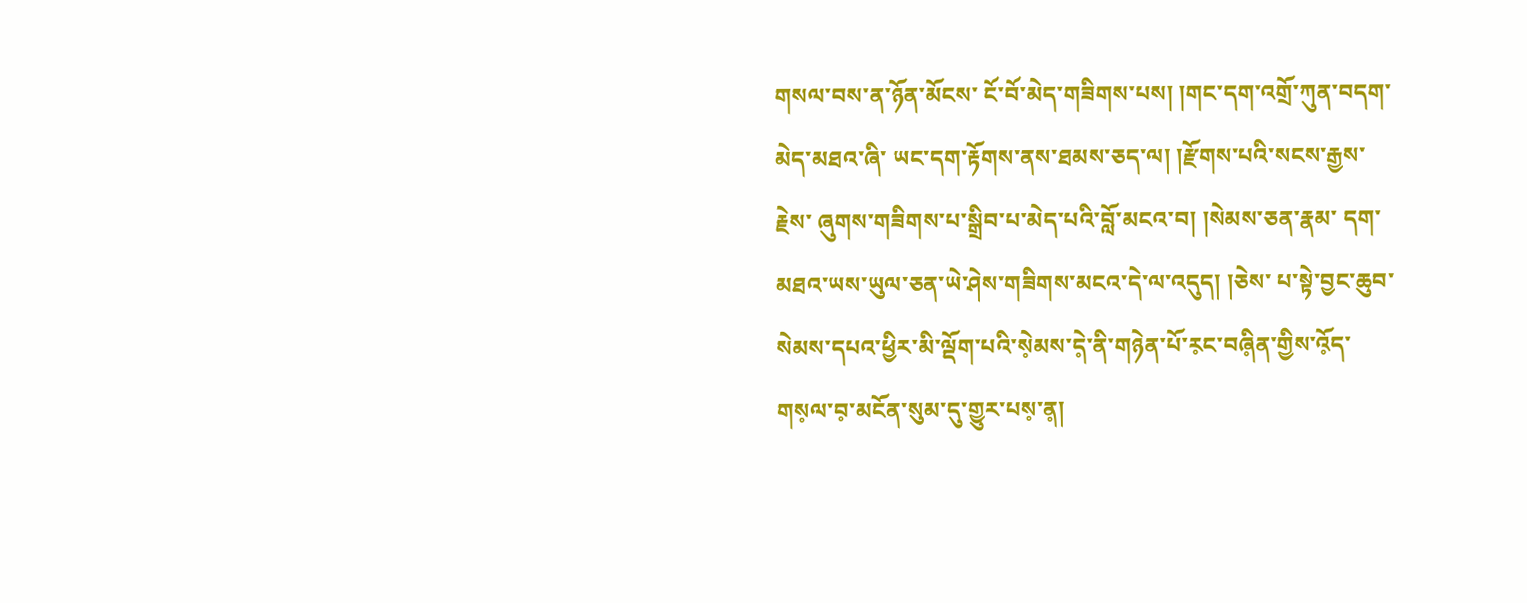གསལ་བས་ན་ཉོན་མོངས་ ངོ་བོ་མེད་གཟིགས་པས། །གང་དག་འགྲོ་ཀུན་བདག་མེད་མཐའ་ཞི་ ཡང་དག་རྟོགས་ནས་ཐམས་ཅད་ལ། །རྫོགས་པའི་སངས་རྒྱས་རྗེས་ ཞུགས་གཟིགས་པ་སྒྲིབ་པ་མེད་པའི་བློ་མངའ་བ། །སེམས་ཅན་རྣམ་ དག་མཐའ་ཡས་ཡུལ་ཅན་ཡེ་ཤེས་གཟིགས་མངའ་དེ་ལ་འདུད། །ཅེས་ པ་སྟེ་བྱང་ཆུབ་སེམས་དཔའ་ཕྱིར་མི་ལྡོག་པའི་སེ༷མས་དེ༷་ནི་གཉེན་པོ་ར༷ང་བཞི༷ན་གྱིས་འོ༷ད་ གས༷ལ་བ༷་མངོན་སུམ་དུ་གྱུར་པས༷་ན༷།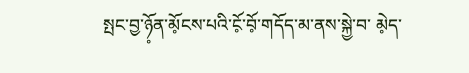སྤང་བྱ་ཉོ༷ན་མོ༷ངས་པའི་ངོ༷་བོ༷་གདོད་མ་ནས་སྐྱེ་བ་ མེ༷ད་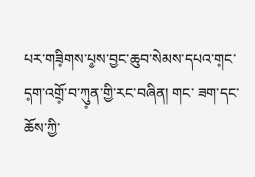པར་གཟི༷གས་པ༵ས་བྱང་ཆུབ་སེམས་དཔའ་ག༷ང་ད༷ག་འགྲོ༷་བ་ཀུ༷ན་གྱི་རང་བཞིན། གང་ ཟག་དང་ཆོས་ཀྱི་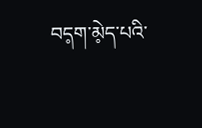བད༷ག་མེ༷ད་པའི་